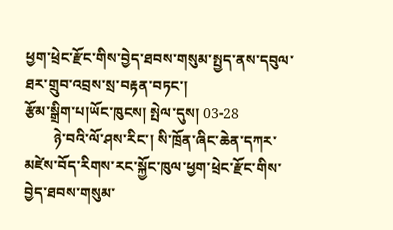ཕྱག་ཕྲེང་རྫོང་གིས་བྱེད་ཐབས་གསུམ་སྤྱད་ནས་དབུལ་ཐར་གྲུབ་འབྲས་སྲ་བརྟན་བཏང་།
རྩོམ་སྒྲིག་པ།ཡོང་ཁུངས། སྤེལ་དུས། 03-28
        ཉེ་བའི་ལོ་ཤས་རིང་། སི་ཁྲོན་ཞིང་ཆེན་དཀར་མཛེས་བོད་རིགས་རང་སྐྱོང་ཁུལ་ཕྱག་ཕྲེང་རྫོང་གིས་བྱེད་ཐབས་གསུམ་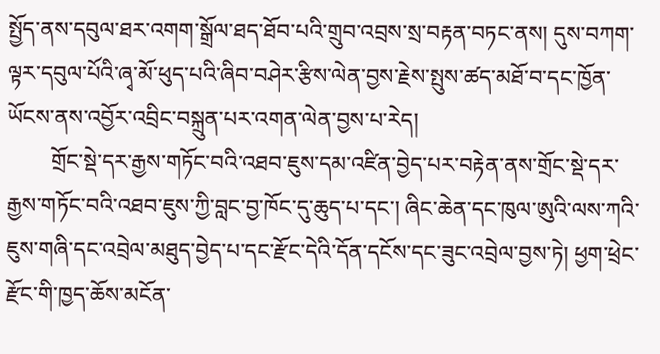སྤྱོད་ནས་དབུལ་ཐར་འགག་སྒྲོལ་ཐད་ཐོབ་པའི་གྲུབ་འབྲས་སྲ་བརྟན་བཏང་ནས། དུས་བཀག་ལྟར་དབུལ་པོའི་ཞྭ་མོ་ཕུད་པའི་ཞིབ་བཤེར་རྩིས་ལེན་བྱས་རྗེས་སྤུས་ཚད་མཐོ་བ་དང་ཁྱོན་ཡོངས་ནས་འབྱོར་འབྲིང་བསྐྲུན་པར་འགན་ལེན་བྱས་པ་རེད།
        གྲོང་སྡེ་དར་རྒྱས་གཏོང་བའི་འཐབ་ཇུས་དམ་འཛིན་བྱེད་པར་བརྟེན་ནས་གྲོང་སྡེ་དར་རྒྱས་གཏོང་བའི་འཐབ་ཇུས་ཀྱི་བླང་བྱ་ཁོང་དུ་ཆུད་པ་དང་། ཞིང་ཆེན་དང་ཁུལ་ཨུའི་ལས་ཀའི་ཇུས་གཞི་དང་འབྲེལ་མཐུད་བྱེད་པ་དང་རྫོང་དེའི་དོན་དངོས་དང་ཟུང་འབྲེལ་བྱས་ཏེ། ཕྱག་ཕྲེང་རྫོང་གི་ཁྱད་ཆོས་མངོན་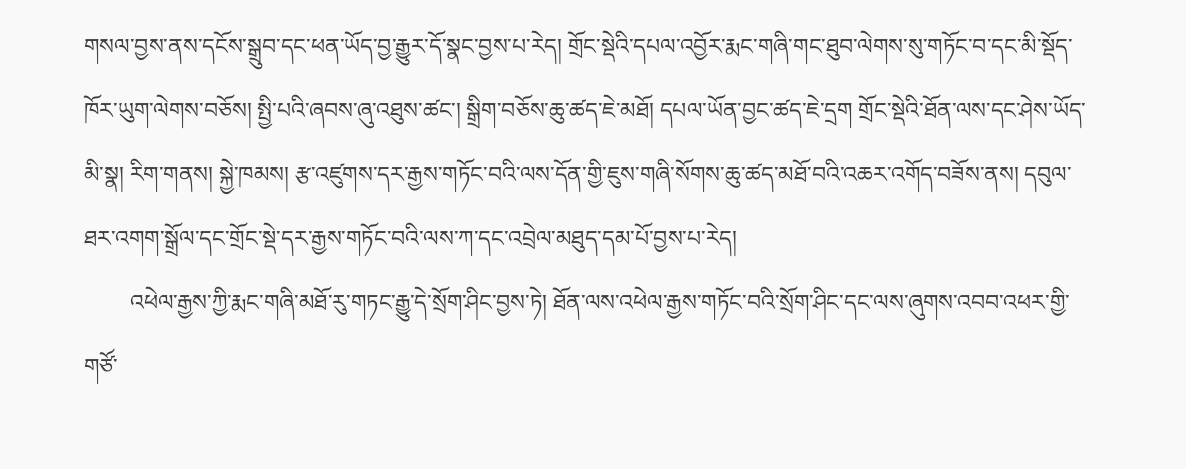གསལ་བྱས་ནས་དངོས་སྒྲུབ་དང་ཕན་ཡོད་བྱ་རྒྱུར་དོ་སྣང་བྱས་པ་རེད། གྲོང་སྡེའི་དཔལ་འབྱོར་རྨང་གཞི་གང་ཐུབ་ལེགས་སུ་གཏོང་བ་དང་མི་སྡོད་ཁོར་ཡུག་ལེགས་བཅོས། སྤྱི་པའི་ཞབས་ཞུ་འཐུས་ཚང་། སྒྲིག་བཅོས་ཆུ་ཚད་ཇེ་མཐོ། དཔལ་ཡོན་བྱང་ཚད་ཇེ་དྲག གྲོང་སྡེའི་ཐོན་ལས་དང་ཤེས་ཡོད་མི་སྣ། རིག་གནས། སྐྱེ་ཁམས། རྩ་འཛུགས་དར་རྒྱས་གཏོང་བའི་ལས་དོན་གྱི་ཇུས་གཞི་སོགས་ཆུ་ཚད་མཐོ་བའི་འཆར་འགོད་བཟོས་ནས། དབུལ་ཐར་འགག་སྒྲོལ་དང་གྲོང་སྡེ་དར་རྒྱས་གཏོང་བའི་ལས་ཀ་དང་འབྲེལ་མཐུད་དམ་པོ་བྱས་པ་རེད།
        འཕེལ་རྒྱས་ཀྱི་རྨང་གཞི་མཐོ་རུ་གཏང་རྒྱུ་དེ་སྲོག་ཤིང་བྱས་ཏེ། ཐོན་ལས་འཕེལ་རྒྱས་གཏོང་བའི་སྲོག་ཤིང་དང་ལས་ཞུགས་འབབ་འཕར་གྱི་གཙོ་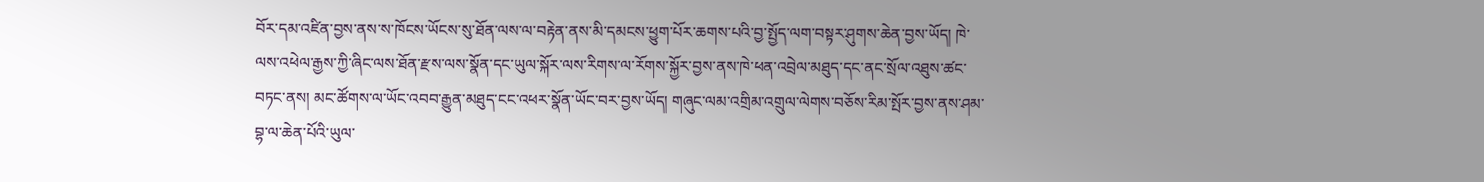བོར་དམ་འཛིན་བྱས་ནས་ས་ཁོངས་ཡོངས་སུ་ཐོན་ལས་ལ་བརྟེན་ནས་མི་དམངས་ཕྱུག་པོར་ཆགས་པའི་བྱ་སྤྱོད་ལག་བསྟར་ཤུགས་ཆེན་བྱས་ཡོད། ཁེ་ལས་འཕེལ་རྒྱས་ཀྱི་ཞིང་ལས་ཐོན་རྫས་ལས་སྣོན་དང་ཡུལ་སྐོར་ལས་རིགས་ལ་རོགས་སྐྱོར་བྱས་ནས་ཁེ་ཕན་འབྲེལ་མཐུད་དང་ནང་སྲོལ་འཐུས་ཚང་བཏང་ནས། མང་ཚོགས་ལ་ཡོང་འབབ་རྒྱུན་མཐུད་ངང་འཕར་སྣོན་ཡོང་བར་བྱས་ཡོད། གཞུང་ལམ་འགྲིམ་འགྲུལ་ལེགས་བཅོས་རིམ་སྤོར་བྱས་ནས་ཤམ་བྷ་ལ་ཆེན་པོའི་ཡུལ་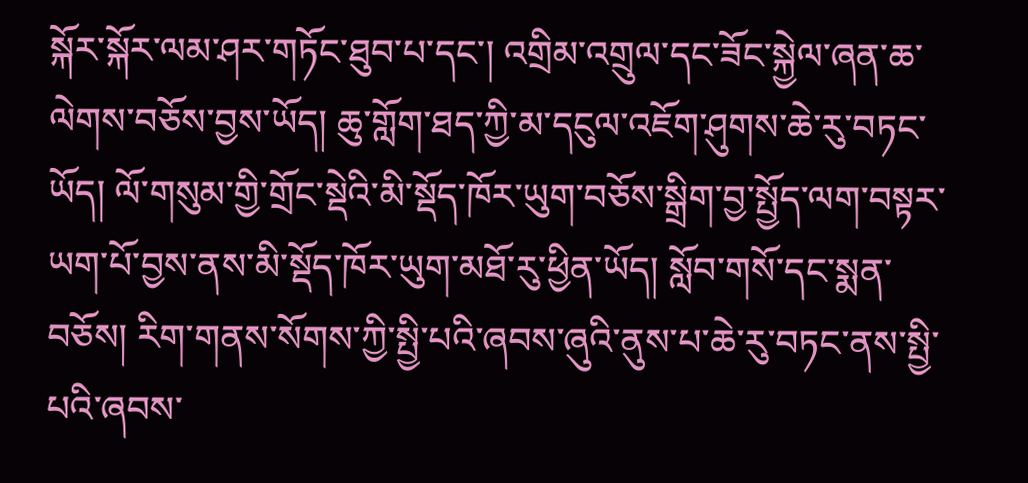སྐོར་སྐོར་ལམ་ཤར་གཏོང་ཐུབ་པ་དང་། འགྲིམ་འགྲུལ་དང་ཟོང་སྐྱེལ་ཞན་ཆ་ལེགས་བཅོས་བྱས་ཡོད། ཆུ་གློག་ཐད་ཀྱི་མ་དངུལ་འཇོག་ཤུགས་ཆེ་རུ་བཏང་ཡོད། ལོ་གསུམ་གྱི་གྲོང་སྡེའི་མི་སྡོད་ཁོར་ཡུག་བཅོས་སྒྲིག་བྱ་སྤྱོད་ལག་བསྟར་ཡག་པོ་བྱས་ནས་མི་སྡོད་ཁོར་ཡུག་མཐོ་རུ་ཕྱིན་ཡོད། སློབ་གསོ་དང་སྨན་བཅོས། རིག་གནས་སོགས་ཀྱི་སྤྱི་པའི་ཞབས་ཞུའི་ནུས་པ་ཆེ་རུ་བཏང་ནས་སྤྱི་པའི་ཞབས་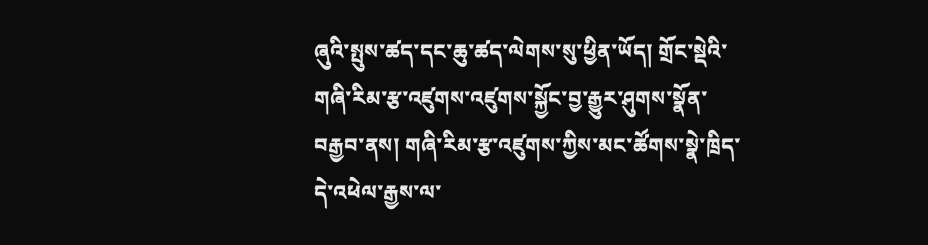ཞུའི་སྤུས་ཚད་དང་ཆུ་ཚད་ལེགས་སུ་ཕྱིན་ཡོད། གྲོང་སྡེའི་གཞི་རིམ་རྩ་འཛུགས་འཛུགས་སྐྱོང་བྱ་རྒྱུར་ཤུགས་སྣོན་བརྒྱབ་ནས། གཞི་རིམ་རྩ་འཛུགས་ཀྱིས་མང་ཚོགས་སྣེ་ཁྲིད་དེ་འཕེལ་རྒྱས་ལ་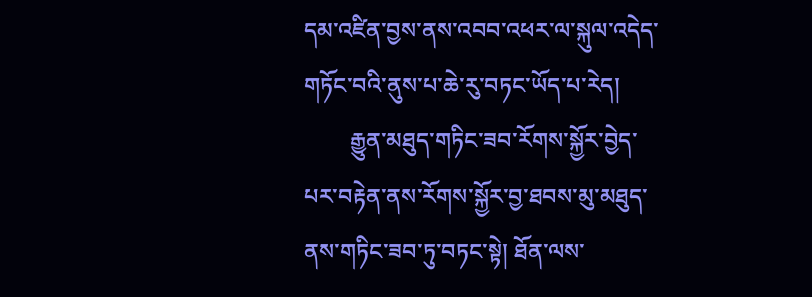དམ་འཛིན་བྱས་ནས་འབབ་འཕར་ལ་སྐུལ་འདེད་གཏོང་བའི་ནུས་པ་ཆེ་རུ་བཏང་ཡོད་པ་རེད།
        རྒྱུན་མཐུད་གཏིང་ཟབ་རོགས་སྐྱོར་བྱེད་པར་བརྟེན་ནས་རོགས་སྐྱོར་བྱ་ཐབས་མུ་མཐུད་ནས་གཏིང་ཟབ་ཏུ་བཏང་སྟེ། ཐོན་ལས་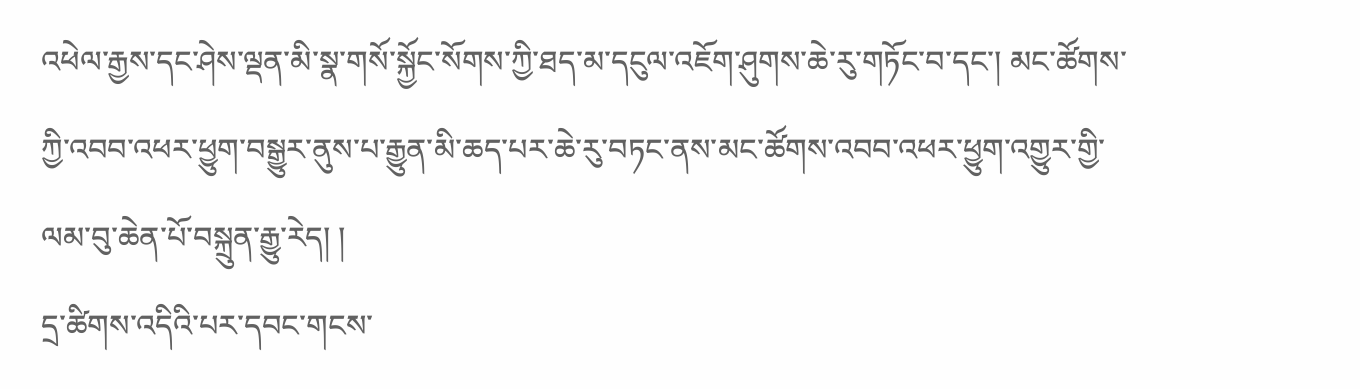འཕེལ་རྒྱས་དང་ཤེས་ལྡན་མི་སྣ་གསོ་སྐྱོང་སོགས་ཀྱི་ཐད་མ་དངུལ་འཇོག་ཤུགས་ཆེ་རུ་གཏོང་བ་དང་། མང་ཚོགས་ཀྱི་འབབ་འཕར་ཕྱུག་བསྒྱུར་ནུས་པ་རྒྱུན་མི་ཆད་པར་ཆེ་རུ་བཏང་ནས་མང་ཚོགས་འབབ་འཕར་ཕྱུག་འགྱུར་གྱི་ལམ་བུ་ཆེན་པོ་བསྐྲུན་རྒྱུ་རེད། །
དྲ་ཚིགས་འདིའི་པར་དབང་གངས་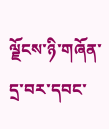ལྗོངས་ཉི་གཞོན་དྲ་བར་དབང་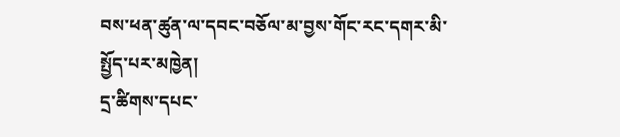བས་ཕན་ཚུན་ལ་དབང་བཅོལ་མ་བྱས་གོང་རང་དགར་མི་སྤྱོད་པར་མཁྱེན།
དྲ་ཚིགས་དཔང་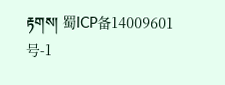རྟགས། 蜀ICP备14009601号-1